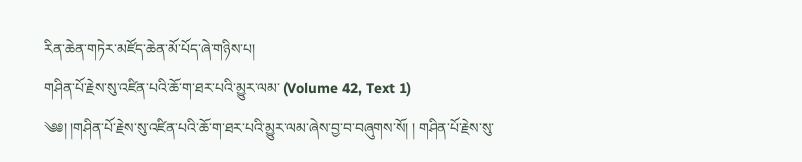རིན་ཆེན་གཏེར་མཛོད་ཆེན་མོ་པོད་ཞེ་གཉིས་པ།
གཤིན་པོ་རྗེས་སུ་འཛིན་པའི་ཆོ་ག་ཐར་པའི་མྱུར་ལམ་ (Volume 42, Text 1)
༄༅། །གཤིན་པོ་རྗེས་སུ་འཛིན་པའི་ཆོ་ག་ཐར་པའི་མྱུར་ལམ་ཞེས་བྱ་བ་བཞུགས་སོ། ། གཤིན་པོ་རྗེས་སུ་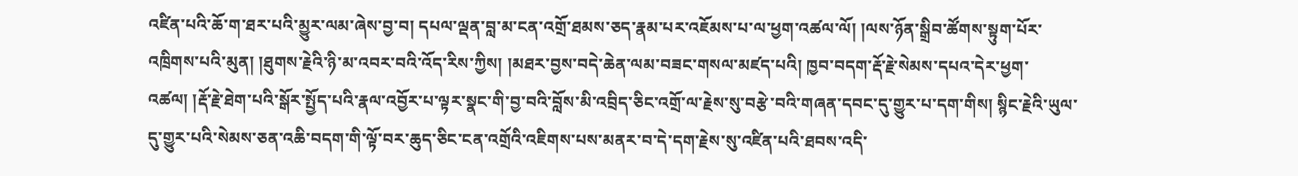འཛིན་པའི་ཆོ་ག་ཐར་པའི་མྱུར་ལམ་ཞེས་བྱ་བ། དཔལ་ལྡན་བླ་མ་ངན་འགྲོ་ཐམས་ཅད་རྣམ་པར་འཇོམས་པ་ལ་ཕྱག་འཚལ་ལོ། །ལས་ཉོན་སྒྲིབ་ཚོགས་སྟུག་པོར་འཁྲིགས་པའི་མུན། །ཐུགས་རྗེའི་ཉི་མ་འབར་བའི་འོད་རིས་ཀྱིས། །མཐར་བྱས་བདེ་ཆེན་ལམ་བཟང་གསལ་མཛད་པའི། ཁྱབ་བདག་རྡོ་རྗེ་སེམས་དཔའ་དེར་ཕྱག་འཚལ། །རྡོ་རྗེ་ཐེག་པའི་སྒོར་སྤྱོད་པའི་རྣལ་འབྱོར་པ་ལྟར་སྣང་གི་བྱ་བའི་བློས་མི་འབྲིད་ཅིང་འགྲོ་ལ་རྗེས་སུ་བརྩེ་བའི་གཞན་དབང་དུ་གྱུར་པ་དག་གིས། སྙིང་རྗེའི་ཡུལ་དུ་གྱུར་པའི་སེམས་ཅན་འཆི་བདག་གི་ལྟོ་བར་ཆུད་ཅིང་ངན་འགྲོའི་འཇིགས་པས་མནར་བ་དེ་དག་རྗེས་སུ་འཛིན་པའི་ཐབས་འདི་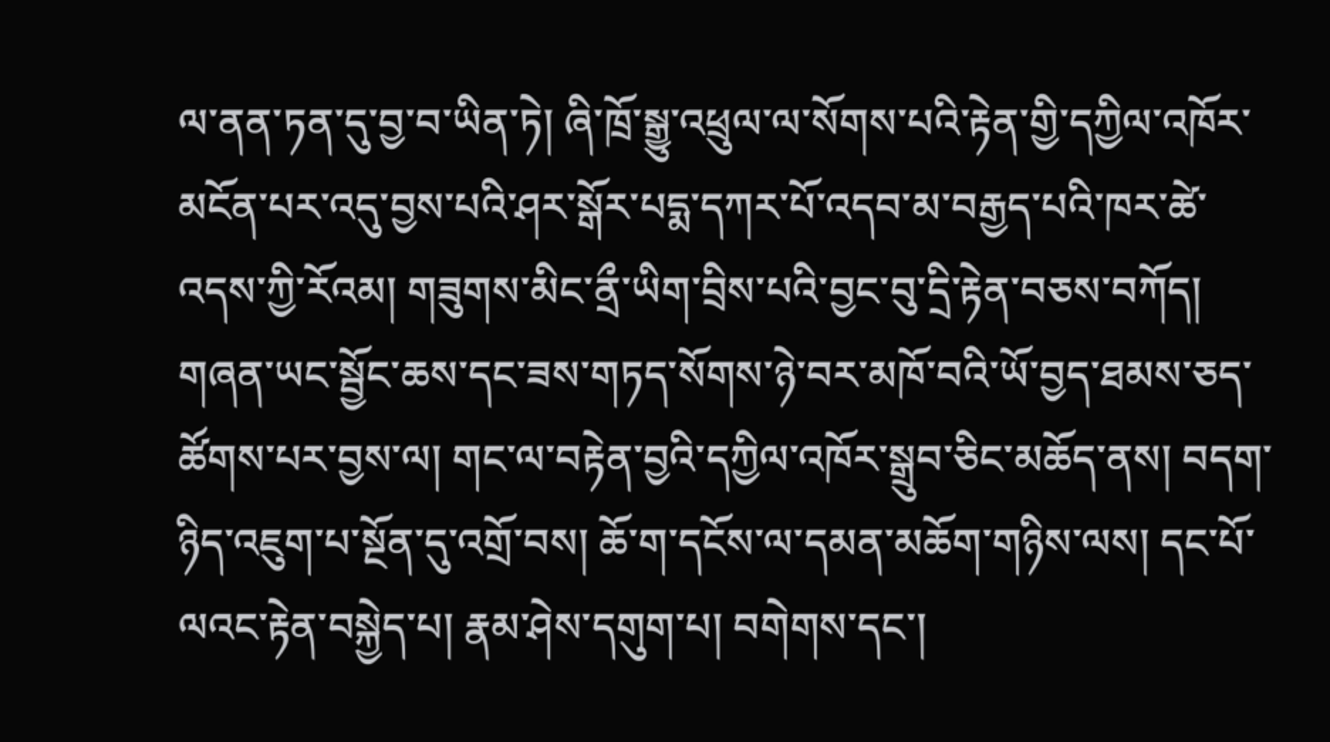ལ་ནན་ཏན་དུ་བྱ་བ་ཡིན་ཏེ། ཞི་ཁྲོ་སྒྱུ་འཕྲུལ་ལ་སོགས་པའི་རྟེན་གྱི་དཀྱིལ་འཁོར་མངོན་པར་འདུ་བྱས་པའི་ཤར་སྒོར་པདྨ་དཀར་པོ་འདབ་མ་བརྒྱད་པའི་ཁར་ཚེ་འདས་ཀྱི་རོའམ། གཟུགས་མིང་ནྲྀ་ཡིག་བྲིས་པའི་བྱང་བུ་དྲི་རྟེན་བཅས་བཀོད། གཞན་ཡང་སྦྱོང་ཆས་དང་ཟས་གཏད་སོགས་ཉེ་བར་མཁོ་བའི་ཡོ་བྱད་ཐམས་ཅད་ཚོགས་པར་བྱས་ལ། གང་ལ་བརྟེན་བྱའི་དཀྱིལ་འཁོར་སྒྲུབ་ཅིང་མཆོད་ནས། བདག་ཉིད་འཇུག་པ་སྔོན་དུ་འགྲོ་བས། ཆོ་ག་དངོས་ལ་དམན་མཆོག་གཉིས་ལས། དང་པོ་ལའང་རྟེན་བསྐྱེད་པ། རྣམ་ཤེས་དགུག་པ། བགེགས་དང་།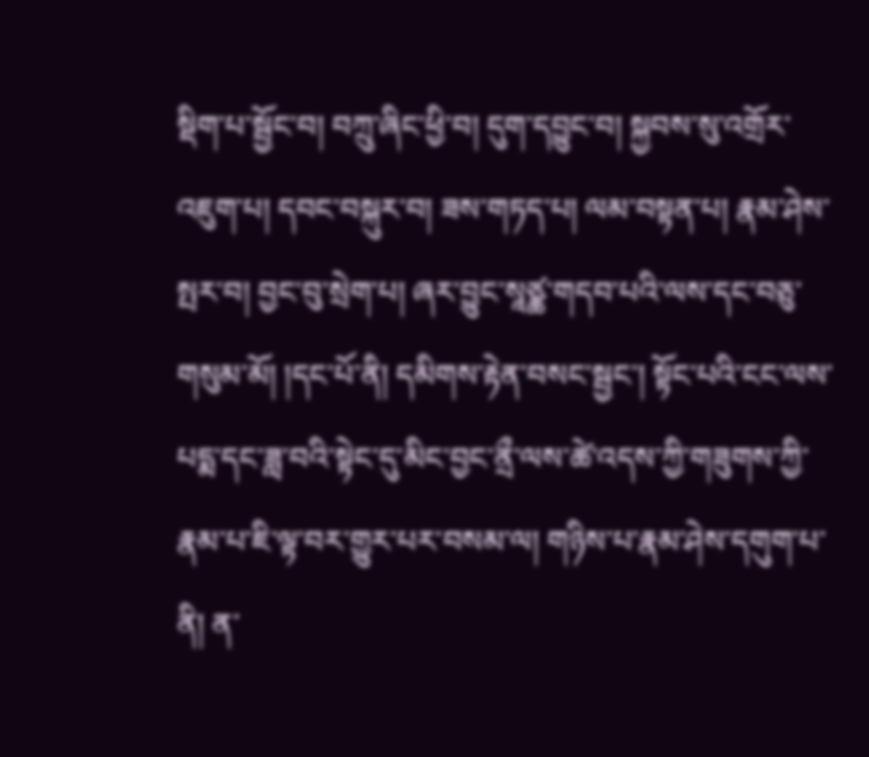སྡིག་པ་སྦྱོང་བ། བཀྲུ་ཞིང་ཕྱི་བ། དུག་དབྱུང་བ། སྐྱབས་སུ་འགྲོར་འཇུག་པ། དབང་བསྐུར་བ། ཟས་གཏད་པ། ལམ་བསྟན་པ། རྣམ་ཤེས་སྤར་བ། བྱང་བུ་སྲེག་པ། ཞར་བྱུང་སཱཙྪ་གདབ་པའི་ལས་དང་བཅུ་གསུམ་མོ། །དང་པོ་ནི། དམིགས་རྟེན་བསང་སྦྱང་། སྟོང་པའི་ངང་ལས་པདྨ་དང་ཟླ་བའི་སྟེང་དུ་མིང་བྱང་ནྲྀ་ལས་ཚེ་འདས་ཀྱི་གཟུགས་ཀྱི་རྣམ་པ་ཇི་ལྟ་བར་གྱུར་པར་བསམ་ལ། གཉིས་པ་རྣམ་ཤེས་དགུག་པ་ནི། ན་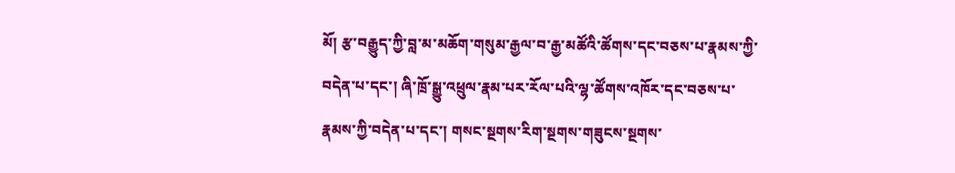མོ། རྩ་བརྒྱུད་ཀྱི་བླ་མ་མཆོག་གསུམ་རྒྱལ་བ་རྒྱ་མཚོའི་ཚོགས་དང་བཅས་པ་རྣམས་ཀྱི་བདེན་པ་དང་། ཞི་ཁྲོ་སྒྱུ་འཕྲུལ་རྣམ་པར་རོལ་པའི་ལྷ་ཚོགས་འཁོར་དང་བཅས་པ་རྣམས་ཀྱི་བདེན་པ་དང་། གསང་སྔགས་རིག་སྔགས་གཟུངས་སྔགས་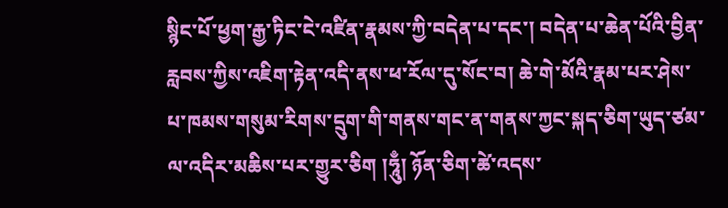སྙིང་པོ་ཕྱག་རྒྱ་ཏིང་ངེ་འཛིན་རྣམས་ཀྱི་བདེན་པ་དང་། བདེན་པ་ཆེན་པོའི་བྱིན་རླབས་ཀྱིས་འཇིག་རྟེན་འདི་ནས་ཕ་རོལ་དུ་སོང་བ། ཆེ་གེ་མོའི་རྣམ་པར་ཤེས་པ་ཁམས་གསུམ་རིགས་དྲུག་གི་གནས་གང་ན་གནས་ཀྱང་སྐད་ཅིག་ཡུད་ཙམ་ལ་འདིར་མཆིས་པར་གྱུར་ཅིག །ཧཱུྃ། ཉོན་ཅིག་ཚེ་འདས་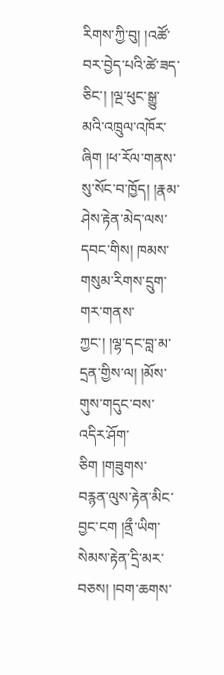རིགས་ཀྱི་བུ། །འཚོ་བར་བྱེད་པའི་ཚེ་ཟད་ཅིང་། །ལྔ་ཕུང་སྒྱུ་མའི་འཁྲུལ་འཁོར་ཞིག །ཕ་རོལ་གནས་སུ་སོང་བ་ཁྱོད། །རྣམ་ཤེས་རྟེན་མེད་ལས་དབང་གིས། ཁམས་གསུམ་རིགས་དྲུག་གར་གནས་ཀྱང་། །ལྷ་དང་བླ་མ་དྲན་གྱིས་ལ། །མོས་གུས་གདུང་བས་འདིར་ཤོག་ཅིག །གཟུགས་བརྙན་ལུས་རྟེན་མིང་བྱང་ངག །ནྲྀ་ཡིག་སེམས་རྟེན་དྲི་མར་བཅས། །བག་ཆགས་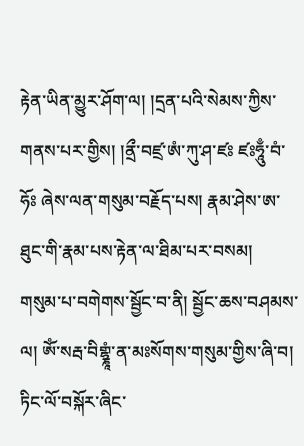རྟེན་ཡིན་མྱུར་ཤོག་ལ། །དྲན་པའི་སེམས་ཀྱིས་གནས་པར་གྱིས། །ནྲྀ་བཛྲ་ཨཾ་ཀུ་ཤ་ཛཿ ཛཿཧཱུྃ་བཾ་ཧོཿ ཞེས་ལན་གསུམ་བརྗོད་པས། རྣམ་ཤེས་ཨ་ཐུང་གི་རྣམ་པས་རྟེན་ལ་ཐིམ་པར་བསམ། གསུམ་པ་བགེགས་སྦྱོང་བ་ནི། སྦྱོང་ཆས་བཤམས་ལ། ཨོཾ་སརྦ་བིགྷྣཱཾ་ན་མཿསོགས་གསུམ་གྱིས་ཞི་བ། ཏིང་ལོ་བསྐོར་ཞིང་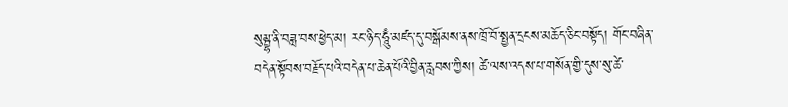སུམྦྷ་ནི་བཟླ་བས་ཕྱེད་མ། རང་ཉིད་ཧཱུྃ་མཛད་དུ་བསྒོམས་ནས་ཁྲོ་བོ་སྤྱན་དྲངས་མཆོད་ཅིང་བསྟོད། གོང་བཞིན་བདེན་སྟོབས་བརྗོད་པའི་བདེན་པ་ཆེན་པོའི་བྱིན་རླབས་ཀྱིས། ཚེ་ལས་འདས་པ་གསོན་གྱི་དུས་སུ་ཚེ་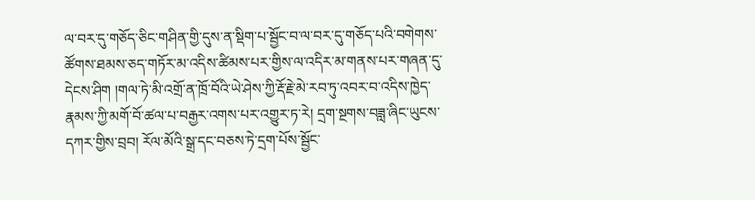ལ་བར་དུ་གཅོད་ཅིང་གཤིན་གྱི་དུས་ན་སྡིག་པ་སྦྱོང་བ་ལ་བར་དུ་གཅོད་པའི་བགེགས་ཚོགས་ཐམས་ཅད་གཏོར་མ་འདིས་ཚིམས་པར་གྱིས་ལ་འདིར་མ་གནས་པར་གཞན་དུ་དེངས་ཤིག །གལ་ཏེ་མི་འགྲོ་ན་ཁྲོ་བོའི་ཡེ་ཤེས་ཀྱི་རྡོ་རྗེ་མེ་རབ་ཏུ་འབར་བ་འདིས་ཁྱེད་རྣམས་ཀྱི་མགོ་བོ་ཚལ་པ་བརྒྱར་འགས་པར་འགྱུར་ཏ་རེ། དྲག་སྔགས་བཟླ་ཞིང་ཡུངས་དཀར་གྱིས་བྲབ། རོལ་མོའི་སྒྲ་དང་བཅས་ཏེ་དྲག་པོས་སྦྱོང་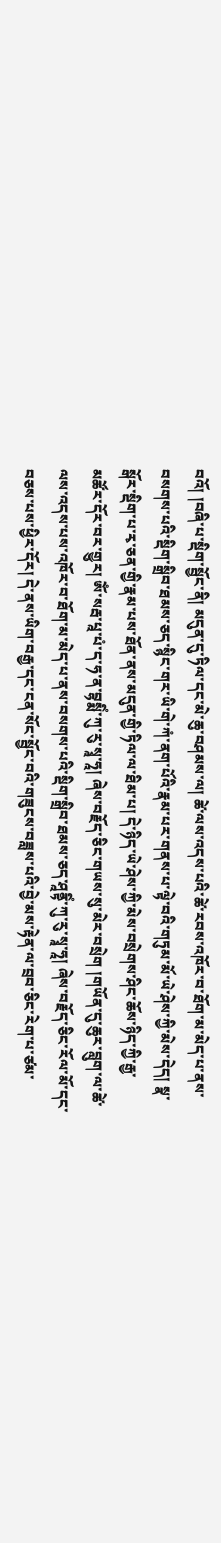བའོ། །བཞི་པ་སྡིག་སྦྱོང་ནི། མདུན་དུ་ཏིལ་དང་མེ་ཆུ་བཤམས་ལ། ཚེ་ལས་འདས་པའི་ཚེ་རབས་འཁོར་བ་ཐོག་མ་མེད་པ་ནས་བསགས་པའི་སྡིག་སྒྲིབ་ཐམས་ཅད་སྙིང་གར་ཡི་གེ་ཀཾ་ནག་པོའི་རྣམ་པར་གནས་པ་ལྟེ་བའི་གཏུམ་མོ་ཡེ་ཤེས་ཀྱི་མེས་དེད། སྣ་སྒོར་སྡིག་པ་རྭ་ཅན་གྱི་རྣམ་པས་ཐོན་ནས་མདུན་གྱི་ཏིལ་ལ་ཐིམ་པ། དེ་ཉིད་ཡེ་ཤེས་ཀྱི་མེས་བསྲེགས་ཤིང་ཆོས་ཉིད་ཀྱི་རྒྱ་མཚོར་དོར་བར་གྱུར། ཨོཾ་སརྦ་པཱ་པཾ་ད་ཧ་ན་བྷསྨིཾ་ཀུ་རུ་སྭཱ་ཧཱ། ཞེས་བརྗོད་ཅིང་གཡས་སུ་མེར་བསྲེག །གཡོན་དུ་ཆུར་བླུག་ལ་ཚེ་ལས་འདས་པས་འཁོར་བ་ཐོག་མ་མེད་པ་ནས་བསགས་པའི་སྡིག་སྒྲིབ་ཐམས་ཅད་ཤཱནྟིཾ་ཀུ་རུ་སྭཱ་ཧཱ། ཞེས་བརྗོད་ཅིང་རོལ་མོ་དང་བཅས་པས་ཕྱིར་དོར། དེ་ནས་ཡིག་བརྒྱ་དང་ངན་སོང་སྦྱོང་བའི་གཟུངས་བཟླས་པའི་བྱེ་མས་རྟེན་ལ་བྲབ་ཅིང་རེག་པ་ཙམ་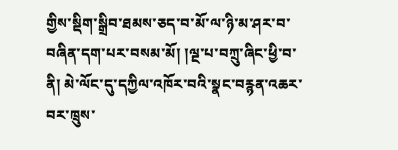གྱིས་སྡིག་སྒྲིབ་ཐམས་ཅད་བ་མོ་ལ་ཉི་མ་ཤར་བ་བཞིན་དག་པར་བསམ་མོ། །ལྔ་པ་བཀྲུ་ཞིང་ཕྱི་བ་ནི། མེ་ལོང་དུ་དཀྱིལ་འཁོར་བའི་སྣང་བརྙན་འཆར་བར་ཁྲུས་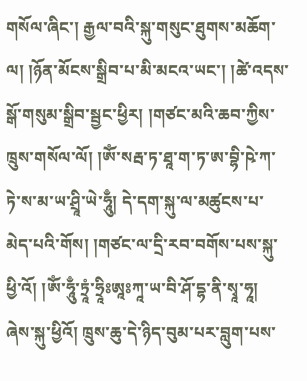གསོལ་ཞིང་། རྒྱལ་བའི་སྐུ་གསུང་ཐུགས་མཆོག་ལ། །ཉོན་མོངས་སྒྲིབ་པ་མི་མངའ་ཡང་། །ཚེ་འདས་སྒོ་གསུམ་སྒྲིབ་སྦྱང་ཕྱིར། །གཙང་མའི་ཆབ་ཀྱིས་ཁྲུས་གསོལ་ལོ། །ཨོཾ་སརྦ་ཏ་ཐཱ་ག་ཏ་ཨ་བྷི་ཥེ་ཀ་ཏེ་ས་མ་ཡ་ཤྲཱི་ཡེ་ཧཱུྃ། དེ་དག་སྐུ་ལ་མཚུངས་པ་མེད་པའི་གོས། །གཙང་ལ་དྲི་རབ་བགོས་པས་སྐུ་ཕྱི་འོ། །ཨོཾ་ཧཱུྃ་ཏྲཱཾ་ཧྲཱིཿཨཱཿཀཱ་ཡ་བི་ཤོ་དྷ་ནི་སྭཱ་ཧཱ། ཞེས་སྐུ་ཕྱིའོ། ཁྲུས་ཆུ་དེ་ཉིད་བུམ་པར་བླུག་པས་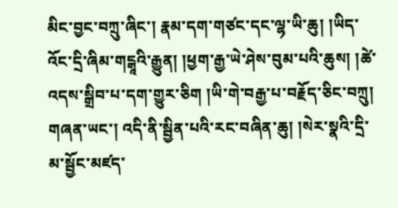མིང་བྱང་བཀྲུ་ཞིང་། རྣམ་དག་གཙང་དང་ལྷ་ཡི་ཆུ། །ཡིད་འོང་དྲི་ཞིམ་གངྒཱའི་རྒྱུན། །ཕྱག་རྒྱ་ཡེ་ཤེས་བུམ་པའི་ཆུས། །ཚེ་འདས་སྒྲིབ་པ་དག་གྱུར་ཅིག །ཡི་གེ་བརྒྱ་པ་བརྗོད་ཅིང་བཀྲུ། གཞན་ཡང་། འདི་ནི་སྦྱིན་པའི་རང་བཞིན་ཆུ། །སེར་སྣའི་དྲི་མ་སྦྱོང་མཛད་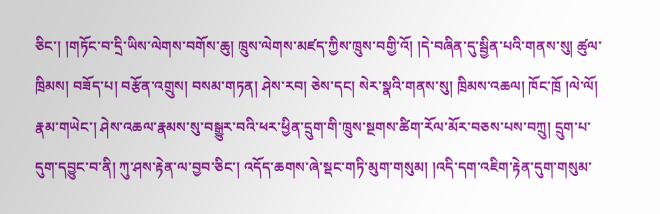ཅིང་། །གཏོང་བ་དྲི་ཡིས་ལེགས་བགོས་ཆུ། ཁྲུས་ལེགས་མཛད་ཀྱིས་ཁྲུས་བགྱི་འོ། །དེ་བཞིན་དུ་སྦྱིན་པའི་གནས་སུ། ཚུལ་ཁྲིམས། བཟོད་པ། བརྩོན་འགྲུས། བསམ་གཏན། ཤེས་རབ། ཅེས་དང། སེར་སྣའི་གནས་སུ། ཁྲིམས་འཆལ། ཁོང་ཁྲོ །ལེ་ལོ། རྣམ་གཡེང་། ཤེས་འཆལ་རྣམས་སུ་བསྒྱུར་བའི་ཕར་ཕྱིན་དྲུག་གི་ཁྲུས་སྔགས་ཚིག་རོལ་མོར་བཅས་པས་བཀྲུ། དྲུག་པ་དུག་དབྱུང་བ་ནི། ཀུ་ཤས་རྟེན་ལ་བྱབ་ཅིང་། འདོད་ཆགས་ཞེ་སྡང་གཏི་མུག་གསུམ། །འདི་དག་འཇིག་རྟེན་དུག་གསུམ་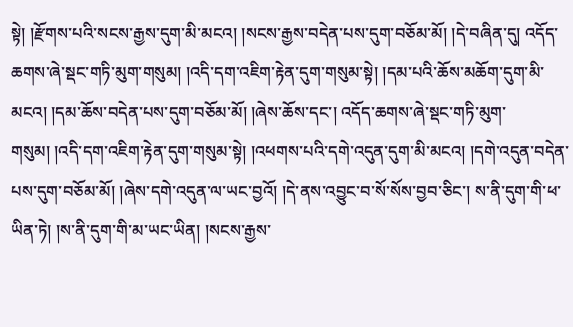སྟེ། །རྫོགས་པའི་སངས་རྒྱས་དུག་མི་མངའ། །སངས་རྒྱས་བདེན་པས་དུག་བཅོམ་མོ། །དེ་བཞིན་དུ། འདོད་ཆགས་ཞེ་སྡང་གཏི་མུག་གསུམ། །འདི་དག་འཇིག་རྟེན་དུག་གསུམ་སྟེ། །དམ་པའི་ཆོས་མཆོག་དུག་མི་མངའ། །དམ་ཆོས་བདེན་པས་དུག་བཅོམ་མོ། །ཞེས་ཆོས་དང་། འདོད་ཆགས་ཞེ་སྡང་གཏི་མུག་གསུམ། །འདི་དག་འཇིག་རྟེན་དུག་གསུམ་སྟེ། །འཕགས་པའི་དགེ་འདུན་དུག་མི་མངའ། །དགེ་འདུན་བདེན་པས་དུག་བཅོམ་མོ། །ཞེས་དགེ་འདུན་ལ་ཡང་བྱའོ། །དེ་ནས་འབྱུང་བ་སོ་སོས་བྱབ་ཅིང་། ས་ནི་དུག་གི་ཕ་ཡིན་ཏེ། །ས་ནི་དུག་གི་མ་ཡང་ཡིན། །སངས་རྒྱས་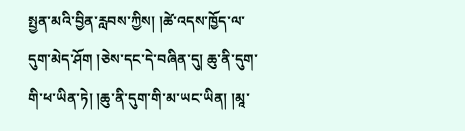སྤྱན་མའི་བྱིན་རླབས་ཀྱིས། །ཚེ་འདས་ཁྱོད་ལ་དུག་མེད་ཤོག །ཅེས་དང་དེ་བཞིན་དུ། ཆུ་ནི་དུག་གི་ཕ་ཡིན་ཏེ། །ཆུ་ནི་དུག་གི་མ་ཡང་ཡིན། །མཱ་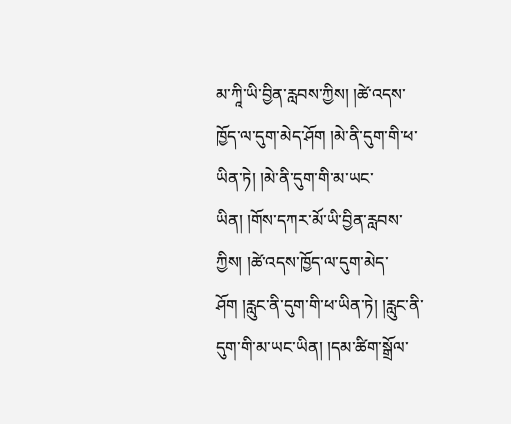མ་ཀཱི་ཡི་བྱིན་རླབས་ཀྱིས། །ཚེ་འདས་ཁྱོད་ལ་དུག་མེད་ཤོག །མེ་ནི་དུག་གི་ཕ་ཡིན་ཏེ། །མེ་ནི་དུག་གི་མ་ཡང་ཡིན། །གོས་དཀར་མོ་ཡི་བྱིན་རླབས་ཀྱིས། །ཚེ་འདས་ཁྱོད་ལ་དུག་མེད་ཤོག །རླུང་ནི་དུག་གི་ཕ་ཡིན་ཏེ། །རླུང་ནི་དུག་གི་མ་ཡང་ཡིན། །དམ་ཚིག་སྒྲོལ་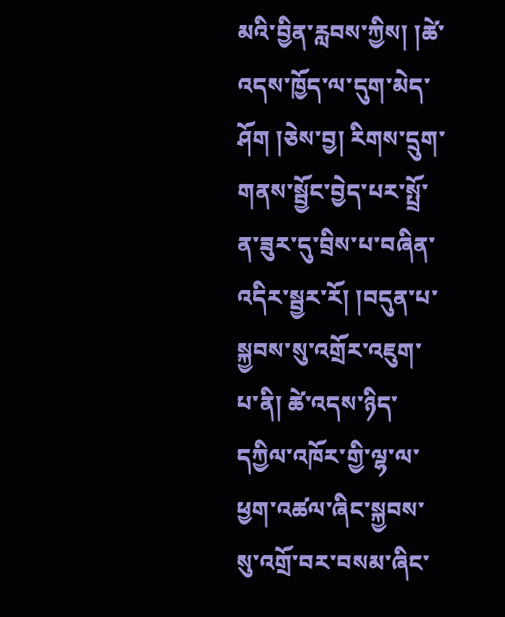མའི་བྱིན་རླབས་ཀྱིས། །ཚེ་འདས་ཁྱོད་ལ་དུག་མེད་ཤོག །ཅེས་བྱ། རིགས་དྲུག་གནས་སྦྱོང་བྱེད་པར་སྤྲོ་ན་ཟུར་དུ་བྲིས་པ་བཞིན་འདིར་སྦྱར་རོ། །བདུན་པ་སྐྱབས་སུ་འགྲོར་འཇུག་པ་ནི། ཚེ་འདས་ཉིད་དཀྱིལ་འཁོར་གྱི་ལྷ་ལ་ཕྱག་འཚལ་ཞིང་སྐྱབས་སུ་འགྲོ་བར་བསམ་ཞིང་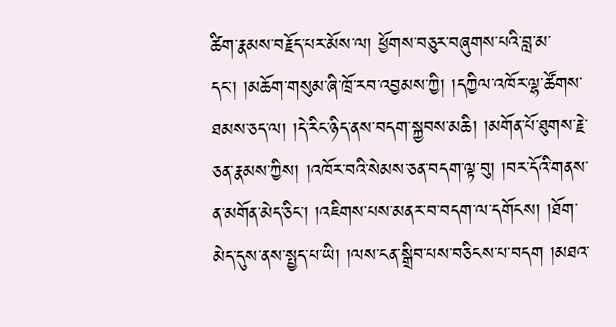ཚིག་རྣམས་བརྗོད་པར་མོས་ལ། ཕྱོགས་བཅུར་བཞུགས་པའི་བླ་མ་དང་། །མཆོག་གསུམ་ཞི་ཁྲོ་རབ་འབྱམས་ཀྱི། །དཀྱིལ་འཁོར་ལྷ་ཚོགས་ཐམས་ཅད་ལ། །དེ་རིང་ཉིད་ནས་བདག་སྐྱབས་མཆི། །མགོན་པོ་ཐུགས་རྗེ་ཅན་རྣམས་ཀྱིས། །འཁོར་བའི་སེམས་ཅན་བདག་ལྟ་བུ། །བར་དོའི་གནས་ན་མགོན་མེད་ཅིང་། །འཇིགས་པས་མནར་བ་བདག་ལ་དགོངས། །ཐོག་མེད་དུས་ནས་སྤྱད་པ་ཡི། །ལས་ངན་སྒྲིབ་པས་བཅིངས་པ་བདག །མཐའ་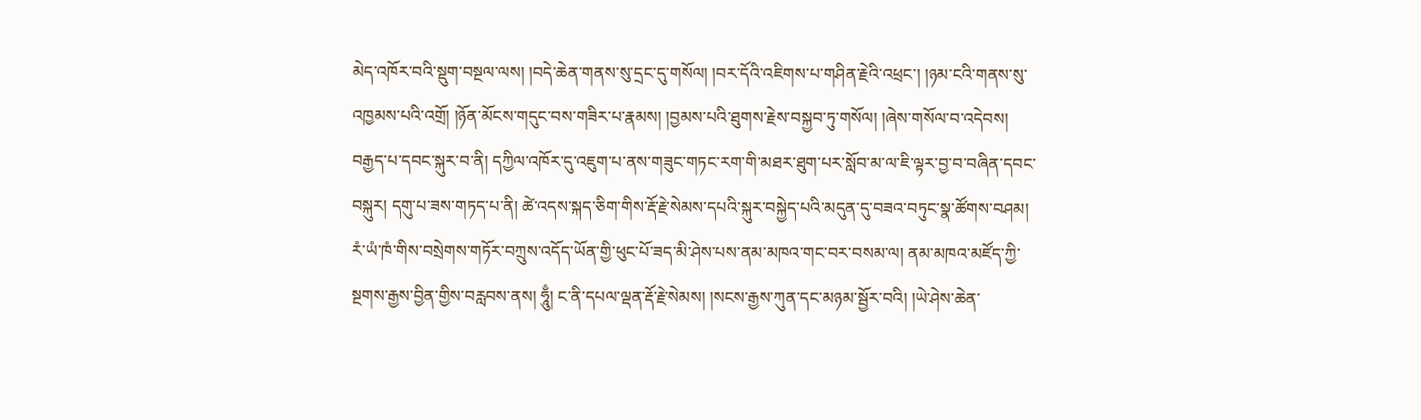མེད་འཁོར་བའི་སྡུག་བསྔལ་ལས། །བདེ་ཆེན་གནས་སུ་དྲང་དུ་གསོལ། །བར་དོའི་འཇིགས་པ་གཤིན་རྗེའི་འཕྲང་། །ཉམ་ངའི་གནས་སུ་འཁྱམས་པའི་འགྲོ། །ཉོན་མོངས་གདུང་བས་གཟིར་པ་རྣམས། །བྱམས་པའི་ཐུགས་རྗེས་བསྐྱབ་ཏུ་གསོལ། །ཞེས་གསོལ་བ་འདེབས། བརྒྱད་པ་དབང་སྐུར་བ་ནི། དཀྱིལ་འཁོར་དུ་འཇུག་པ་ནས་གཟུང་གཏང་རག་གི་མཐར་ཐུག་པར་སློབ་མ་ལ་ཇི་ལྟར་བྱ་བ་བཞིན་དབང་བསྐུར། དགུ་པ་ཟས་གཏད་པ་ནི། ཚེ་འདས་སྐད་ཅིག་གིས་རྡོ་རྗེ་སེམས་དཔའི་སྐུར་བསྐྱེད་པའི་མདུན་དུ་བཟའ་བཏུང་སྣ་ཚོགས་བཤམ། རཾ་ཡཾ་ཁཾ་གིས་བསྲེགས་གཏོར་བཀྲུས་འདོད་ཡོན་གྱི་ཕུང་པོ་ཟད་མི་ཤེས་པས་ནམ་མཁའ་གང་བར་བསམ་ལ། ནམ་མཁའ་མཛོད་ཀྱི་སྔགས་རྒྱས་བྱིན་གྱིས་བརླབས་ནས། ཧཱུྃ། ང་ནི་དཔལ་ལྡན་རྡོ་རྗེ་སེམས། །སངས་རྒྱས་ཀུན་དང་མཉམ་སྦྱོར་བའི། །ཡེ་ཤེས་ཆེན་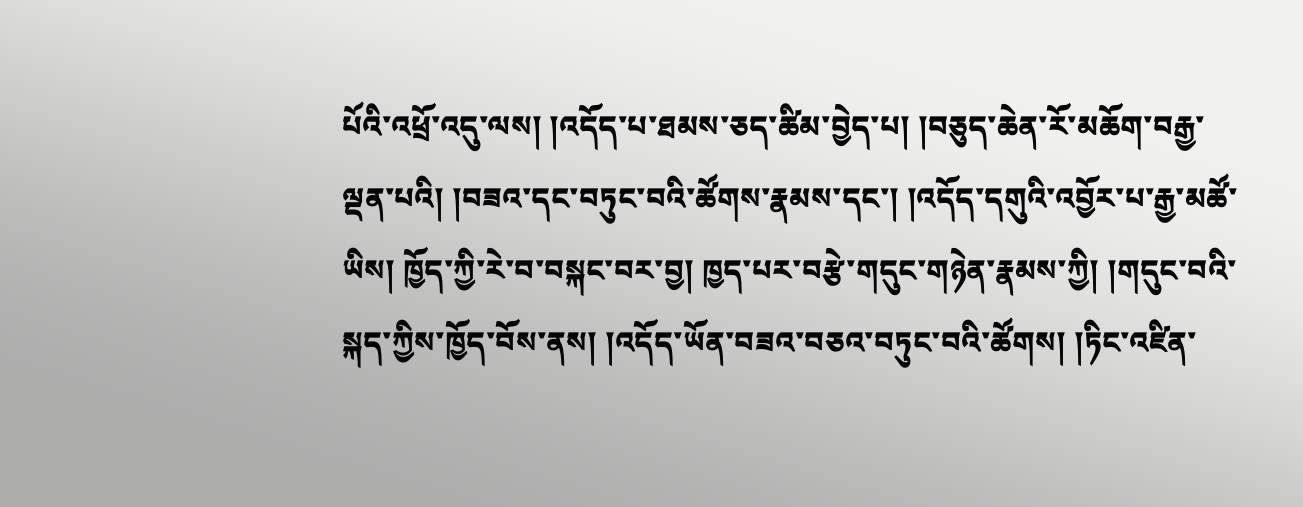པོའི་འཕྲོ་འདུ་ལས། །འདོད་པ་ཐམས་ཅད་ཚིམ་བྱེད་པ། །བཅུད་ཆེན་རོ་མཆོག་བརྒྱ་ལྡན་པའི། །བཟའ་དང་བཏུང་བའི་ཚོགས་རྣམས་དང་། །འདོད་དགུའི་འབྱོར་པ་རྒྱ་མཚོ་ཡིས། ཁྱོད་ཀྱི་རེ་བ་བསྐང་བར་བྱ། ཁྱད་པར་བརྩེ་གདུང་གཉེན་རྣམས་ཀྱི། །གདུང་བའི་སྐད་ཀྱིས་ཁྱོད་བོས་ནས། །འདོད་ཡོན་བཟའ་བཅའ་བཏུང་བའི་ཚོགས། །ཏིང་འཛིན་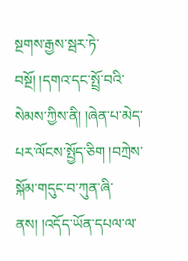སྔགས་རྒྱས་སྦར་ཏེ་བསྔོ། །དགའ་དང་སྤྲོ་བའི་སེམས་ཀྱིས་ནི། །ཞེན་པ་མེད་པར་ལོངས་སྤྱོད་ཅིག །བཀྲེས་སྐོམ་གདུང་བ་ཀུན་ཞི་ནས། །འདོད་ཡོན་དཔལ་ལ་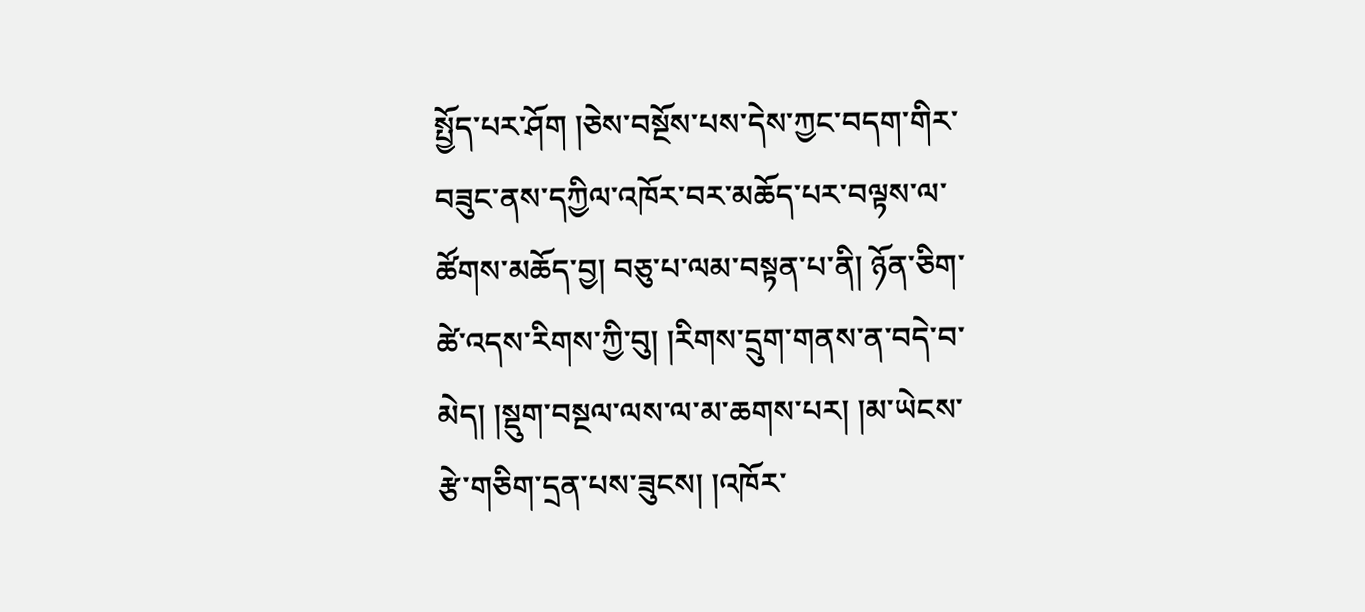སྤྱོད་པར་ཤོག །ཅེས་བསྔོས་པས་དེས་ཀྱང་བདག་གིར་བཟུང་ནས་དཀྱིལ་འཁོར་བར་མཆོད་པར་བལྟས་ལ་ཚོགས་མཆོད་བྱ། བཅུ་པ་ལམ་བསྟན་པ་ནི། ཉོན་ཅིག་ཚེ་འདས་རིགས་ཀྱི་བུ། །རིགས་དྲུག་གནས་ན་བདེ་བ་མེད། །སྡུག་བསྔལ་ལས་ལ་མ་ཆགས་པར། །མ་ཡེངས་རྩེ་གཅིག་དྲན་པས་ཟུངས། །འཁོར་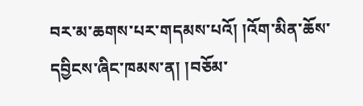བར་མ་ཆགས་པར་གདམས་པའོ། །འོག་མིན་ཆོས་དབྱིངས་ཞིང་ཁམས་ན། །བཅོམ་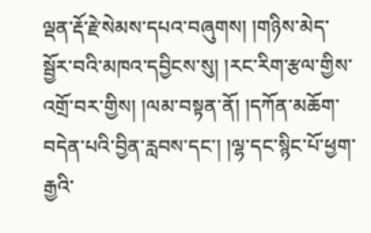ལྡན་རྡོ་རྗེ་སེམས་དཔའ་བཞུགས། །གཉིས་མེད་སྦྱོར་བའི་མཁའ་དབྱིངས་སུ། །རང་རིག་རྩལ་གྱིས་འགྲོ་བར་གྱིས། །ལམ་བསྟན་ནོ། །དཀོན་མཆོག་བདེན་པའི་བྱིན་རླབས་དང་། །ལྷ་དང་སྙིང་པོ་ཕྱག་རྒྱའི་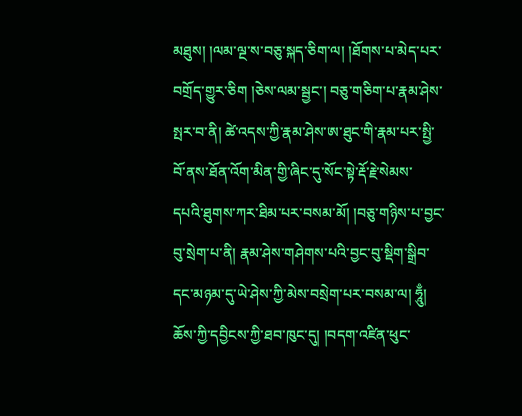མཐུས། །ལམ་ལྔ་ས་བཅུ་སྐད་ཅིག་ལ། །ཐོགས་པ་མེད་པར་བགྲོད་གྱུར་ཅིག །ཅེས་ལམ་སྦྱང་། བཅུ་གཅིག་པ་རྣམ་ཤེས་སྤར་བ་ནི། ཚེ་འདས་ཀྱི་རྣམ་ཤེས་ཨ་ཐུང་གི་རྣམ་པར་སྤྱི་བོ་ནས་ཐོན་འོག་མིན་གྱི་ཞིང་དུ་སོང་སྟེ་རྡོ་རྗེ་སེམས་དཔའི་ཐུགས་ཀར་ཐིམ་པར་བསམ་མོ། །བཅུ་གཉིས་པ་བྱང་བུ་སྲེག་པ་ནི། རྣམ་ཤེས་གཤེགས་པའི་བྱང་བུ་སྡིག་སྒྲིབ་དང་མཉམ་དུ་ཡེ་ཤེས་ཀྱི་མེས་བསྲེག་པར་བསམ་ལ། ཧཱུྃ། ཆོས་ཀྱི་དབྱིངས་ཀྱི་ཐབ་ཁུང་དུ། །བདག་འཛིན་ཕུང་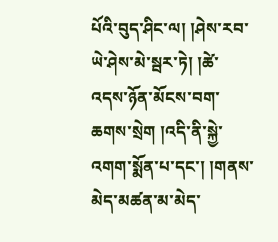པོའི་བུད་ཤིང་ལ། །ཤེས་རབ་ཡེ་ཤེས་མེ་སྦར་ཏེ། །ཚེ་འདས་ཉོན་མོངས་བག་ཆགས་སྲེག །འདི་ནི་སྐྱེ་འགག་སྨོན་པ་དང་། །གནས་མེད་མཚན་མ་མེད་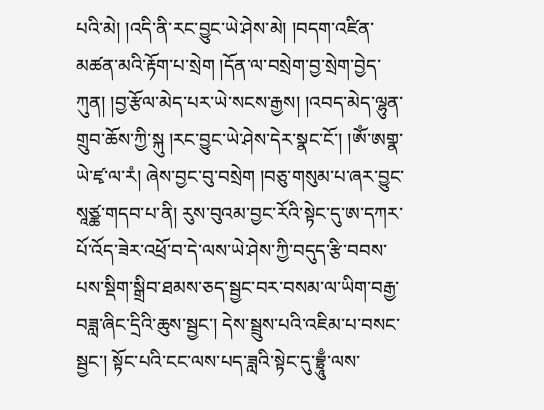པའི་མེ། །འདི་ནི་རང་བྱུང་ཡེ་ཤེས་མེ། །བདག་འཛིན་མཚན་མའི་རྟོག་པ་སྲེག །དོན་ལ་བསྲེག་བྱ་སྲེག་བྱེད་ཀུན། །བྱ་རྩོལ་མེད་པར་ཡེ་སངས་རྒྱས། །འབད་མེད་ལྷུན་གྲུབ་ཆོས་ཀྱི་སྐུ །རང་བྱུང་ཡེ་ཤེས་དེར་སྣང་ངོ་། །ཨོཾ་ཨགྣ་ཡེ་ཛྭ་ལ་རཾ། ཞེས་བྱང་བུ་བསྲེག །བཅུ་གསུམ་པ་ཞར་བྱུང་སཱཙྪ་གདབ་པ་ནི། རུས་བུའམ་བྱང་རོའི་སྟེང་དུ་ཨ་དཀར་པོ་འོད་ཟེར་འཕྲོ་བ་དེ་ལས་ཡེ་ཤེས་ཀྱི་བདུད་རྩི་བབས་པས་སྡིག་སྒྲིབ་ཐམས་ཅད་སྦྱང་བར་བསམ་ལ་ཡིག་བརྒྱ་བཟླ་ཞིང་དྲིའི་ཆུས་སྦྱང་། དེས་སྦྲུས་པའི་འཇིམ་པ་བསང་སྦྱང་། སྟོང་པའི་ངང་ལས་པད་ཟླའི་སྟེང་དུ་བྷྲཱུྃ་ལས་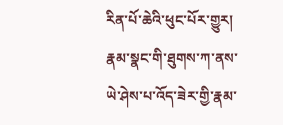རིན་པོ་ཆེའི་ཕུང་པོར་གྱུར། རྣམ་སྣང་གི་ཐུགས་ཀ་ནས་ཡེ་ཤེས་པ་འོད་ཟེར་གྱི་རྣམ་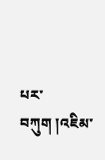པར་བཀུག །འཇིམ་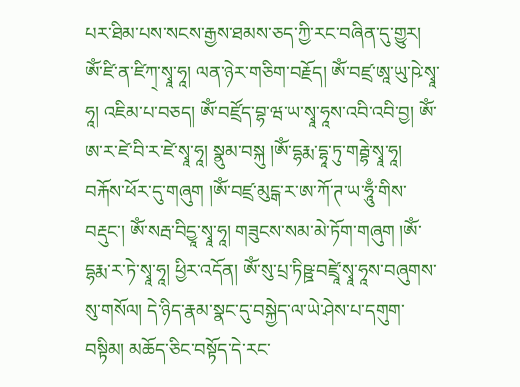པར་ཐིམ་པས་སངས་རྒྱས་ཐམས་ཅད་ཀྱི་རང་བཞིན་དུ་གྱུར། ཨོཾ་ཛི་ན་ཛིཀ྄་སྭཱ་ཧཱ། ལན་ཉེར་གཅིག་བརྗོད། ཨོཾ་བཛྲ་ཨཱ་ཡུ་ཥེ་སྭཱ་ཧཱ། འཇིམ་པ་བཅད། ཨོཾ་བཛྲོད་བྷ་ཝ་ཡ་སྭཱ་ཧཱས་འབི་འབི་བྱ། ཨོཾ་ཨ་ར་ཛེ་བི་ར་ཛེ་སྭཱ་ཧཱ། སྣུམ་བསྐུ །ཨོཾ་དྷརྨ་དྷཱ་ཏུ་གརྦྷེ་སྭཱ་ཧཱ། བརྐོས་ཕོར་དུ་གཞུག །ཨོཾ་བཛྲ་མུངྒ་ར་ཨ་ཀོ་ཊ་ཡ་ཧཱུྃ་གིས་བརྡུང་། ཨོཾ་སརྦ་བིདྱཱ་སྭཱ་ཧཱ། གཟུངས་སམ་མེ་ཏོག་གཞུག །ཨོཾ་དྷརྨ་ར་ཏེ་སྭཱ་ཧཱ། ཕྱིར་འདོན། ཨོཾ་སུ་པྲ་ཏིཥྛ་བཛྲཱེ་སྭཱ་ཧཱས་བཞུགས་སུ་གསོལ། དེ་ཉིད་རྣམ་སྣང་དུ་བསྐྱེད་ལ་ཡེ་ཤེས་པ་དགུག་བསྟིམ། མཆོད་ཅིང་བསྟོད་དེ་རང་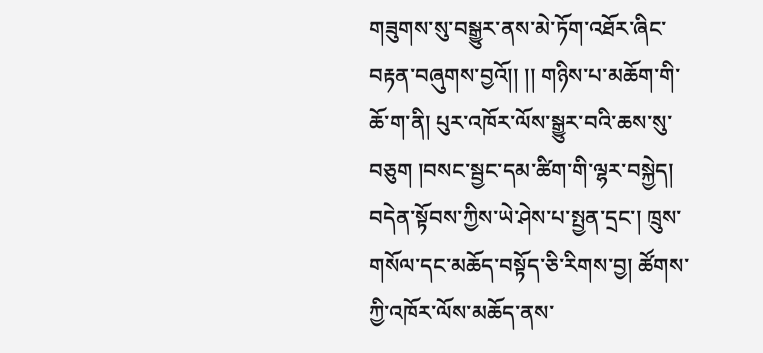གཟུགས་སུ་བསྒྱུར་ནས་མེ་ཏོག་འཐོར་ཞིང་བརྟན་བཞུགས་བྱའོ།། །། གཉིས་པ་མཆོག་གི་ཆོ་ག་ནི། པུར་འཁོར་ལོས་སྒྱུར་བའི་ཆས་སུ་བཅུག །བསང་སྦྱང་དམ་ཚིག་གི་ལྷར་བསྐྱེད། བདེན་སྟོབས་ཀྱིས་ཡེ་ཤེས་པ་སྤྱན་དྲང་། ཁྲུས་གསོལ་དང་མཆོད་བསྟོད་ཅི་རིགས་བྱ། ཚོགས་ཀྱི་འཁོར་ལོས་མཆོད་ནས་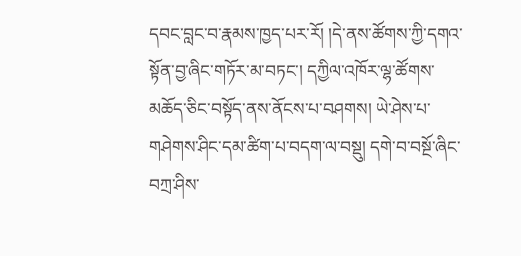དབང་བླང་བ་རྣམས་ཁྱད་པར་རོ། །དེ་ནས་ཚོགས་ཀྱི་དགའ་སྟོན་བྱ་ཞིང་གཏོར་མ་བཏང་། དཀྱིལ་འཁོར་ལྷ་ཚོགས་མཆོད་ཅིང་བསྟོད་ནས་ནོངས་པ་བཤགས། ཡེ་ཤེས་པ་གཤེགས་ཤིང་དམ་ཚིག་པ་བདག་ལ་བསྡུ། དགེ་བ་བསྔོ་ཞིང་བཀྲ་ཤིས་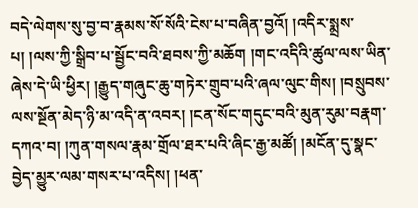བདེ་ལེགས་སུ་བྱ་བ་རྣམས་སོ་སོའི་ངེས་པ་བཞིན་བྱའོ། །འདིར་སྨྲས་པ། །ལས་ཀྱི་སྒྲིབ་པ་སྦྱོང་བའི་ཐབས་ཀྱི་མཆོག །གང་འདིའི་ཚུལ་ལས་ཡིན་ཞེས་དེ་ཡི་ཕྱིར། །རྒྱུད་གཞུང་ཆུ་གཏེར་གྲུབ་པའི་ཞལ་ལུང་གིས། །བསྲུབས་ལས་སྔོན་མེད་ཉི་མ་འདི་ན་འབར། །ངན་སོང་གདུང་བའི་མུན་རུམ་བརྣག་དཀའ་བ། །ཀུན་གསལ་རྣམ་གྲོལ་ཐར་པའི་ཞིང་རྒྱ་མཚོ། །མངོན་དུ་སྣང་བྱེད་མྱུར་ལམ་གསར་པ་འདིས། །ཕན་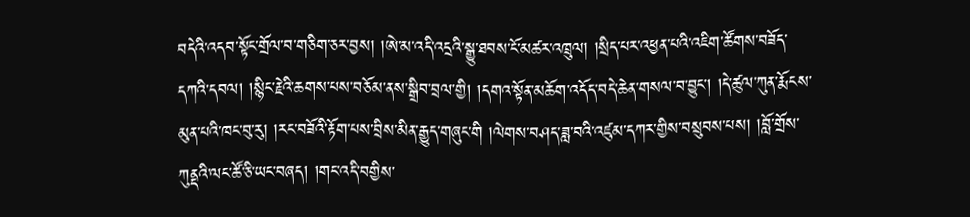བདེའི་འདབ་སྟོང་གྲོལ་བ་གཅིག་ཅར་བྱས། །ཨེ་མ་འདི་འདྲའི་སྒྱུ་ཐབས་ངོ་མཚར་འཁྲུལ། །སྲིད་པར་འཕྱན་པའི་འཇིག་ཚོགས་བཟོད་དཀའི་དབལ། །སྙིང་རྗེའི་ཆགས་པས་བཅོམ་ནས་སྒྲིབ་བྲལ་གྱི། །དགའ་སྟོན་མཆོག་འདོད་བདེ་ཆེན་གསལ་བ་བྱུང་། །དེ་ཚུལ་ཀུན་རྨོངས་མུན་པའི་ཁང་བུ་རུ། །རང་བཟོའི་རྟོག་པས་བྲིས་མིན་རྒྱུད་གཞུང་གི །ལེགས་བཤད་ཟླ་བའི་འཛུམ་དཀར་གྱིས་བསྲུབས་པས། །བློ་གྲོས་ཀུནྡའི་ལང་ཚོ་ཅི་ཡང་བཞད། །གང་འདི་བགྱིས་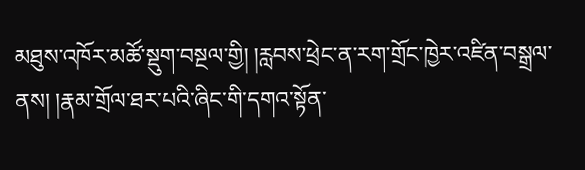མཐུས་འཁོར་མཚོ་སྡུག་བསྔལ་གྱི། །རླབས་ཕྲེང་ན་རག་གྲོང་ཁྱེར་འཛིན་བསྒྲལ་ནས། །རྣམ་གྲོལ་ཐར་པའི་ཞིང་གི་དགའ་སྟོན་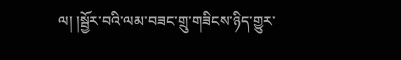ལ། །སྦྱོར་བའི་ལམ་བཟང་གྲུ་གཟིངས་ཉིད་གྱུར་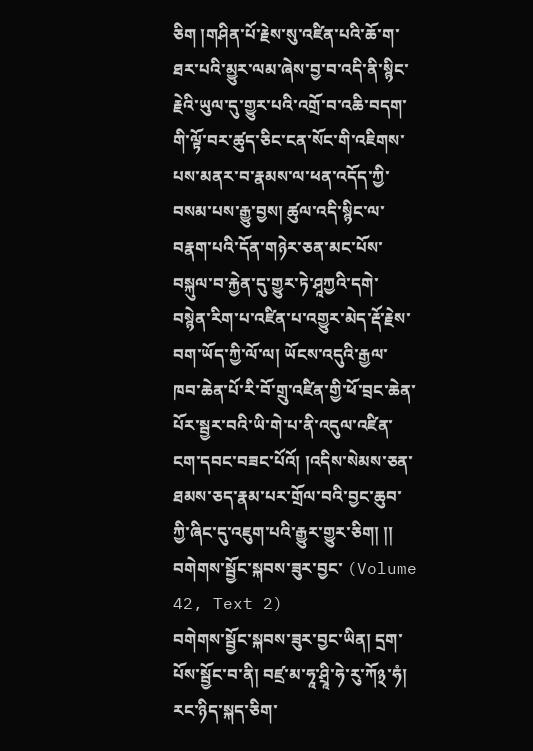ཅིག །གཤིན་པོ་རྗེས་སུ་འཛིན་པའི་ཆོ་ག་ཐར་པའི་མྱུར་ལམ་ཞེས་བྱ་བ་འདི་ནི་སྙིང་རྗེའི་ཡུལ་དུ་གྱུར་པའི་འགྲོ་བ་འཆི་བདག་གི་ལྟོ་བར་ཚུད་ཅིང་ངན་སོང་གི་འཇིགས་པས་མནར་བ་རྣམས་ལ་ཕན་འདོད་ཀྱི་བསམ་པས་རྒྱུ་བྱས། ཚུལ་འདི་སྙིང་ལ་བརྣག་པའི་དོན་གཉེར་ཅན་མང་པོས་བསྐུལ་བ་རྐྱེན་དུ་གྱུར་ཏེ་ཤཱཀྱའི་དགེ་བསྙེན་རིག་པ་འཛིན་པ་འགྱུར་མེད་རྡོ་རྗེས་བག་ཡོད་ཀྱི་ལོ་ལ། ཡོངས་འདུའི་རྒྱལ་ཁབ་ཆེན་པོ་རི་བོ་གྲུ་འཛིན་གྱི་ཕོ་བྲང་ཆེན་པོར་སྦྱར་བའི་ཡི་གེ་པ་ནི་འདུལ་འཛིན་ངག་དབང་བཟང་པོའོ། །འདིས་སེམས་ཅན་ཐམས་ཅད་རྣམ་པར་གྲོལ་བའི་བྱང་ཆུབ་ཀྱི་ཞིང་དུ་འཇུག་པའི་རྒྱུར་གྱུར་ཅིག། །།
བགེགས་སྦྱོང་སྐབས་ཟུར་བྱང་ (Volume 42, Text 2)
བགེགས་སྦྱོང་སྐབས་ཟུར་བྱང་ཡིན། དྲག་པོས་སྦྱོང་བ་ནི། བཛྲ་མ་ཧཱ་ཤྲཱི་ཧེ་རུ་ཀོ྅་ཧཾ། རང་ཉིད་སྐད་ཅིག་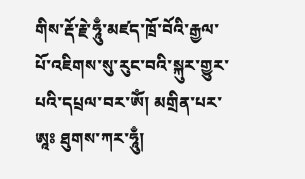གིས་རྡོ་རྗེ་ཧཱུྃ་མཛད་ཁྲོ་བོའི་རྒྱལ་པོ་འཇིགས་སུ་རུང་བའི་སྐུར་གྱུར་པའི་དཔྲལ་བར་ཨོཾ། མགྲིན་པར་ཨཱཿ ཐུགས་ཀར་ཧཱུྃ།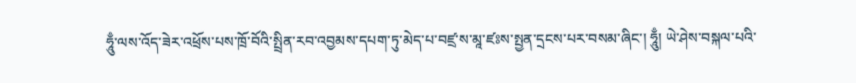ཧཱུྃ་ལས་འོད་ཟེར་འཕྲོས་པས་ཁྲོ་བོའི་སྤྲིན་རབ་འབྱམས་དཔག་ཏུ་མེད་པ་བཛྲ་ས་མཱ་ཛཿས་སྤྱན་དྲངས་པར་བསམ་ཞིང་། ཧཱུྃ། ཡེ་ཤེས་བསྐལ་པའི་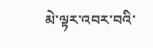མེ་ལྟར་འབར་བའི་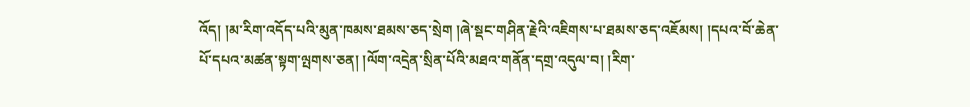འོད། །མ་རིག་འདོད་པའི་མུན་ཁམས་ཐམས་ཅད་སྲེག །ཞེ་སྡང་གཤིན་རྗེའི་འཇིགས་པ་ཐམས་ཅད་འཇོམས། །དཔའ་བོ་ཆེན་པོ་དཔའ་མཚན་སྟག་ལྤགས་ཅན། །ལོག་འདྲེན་སྲིན་པོའི་མཐའ་གནོན་དགྲ་འདུལ་བ། །རིག་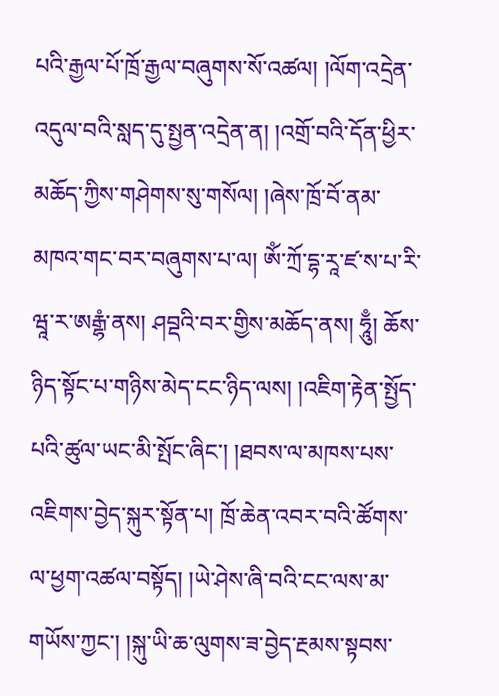པའི་རྒྱལ་པོ་ཁྲོ་རྒྱལ་བཞུགས་སོ་འཚལ། །ལོག་འདྲེན་འདུལ་བའི་སླད་དུ་སྤྱན་འདྲེན་ན། །འགྲོ་བའི་དོན་ཕྱིར་མཆོད་ཀྱིས་གཤེགས་སུ་གསོལ། །ཞེས་ཁྲོ་བོ་ནམ་མཁའ་གང་བར་བཞུགས་པ་ལ། ཨོཾ་ཀྲོ་དྷ་རཱ་ཛ་ས་པ་རི་ཝཱ་ར་ཨརྒྷཾ་ནས། ཤབྡའི་བར་གྱིས་མཆོད་ནས། ཧཱུྃ། ཆོས་ཉིད་སྟོང་པ་གཉིས་མེད་ངང་ཉིད་ལས། །འཇིག་རྟེན་སྤྱོད་པའི་ཚུལ་ཡང་མི་སྤོང་ཞིང་། །ཐབས་ལ་མཁས་པས་འཇིགས་བྱེད་སྐུར་སྟོན་པ། ཁྲོ་ཆེན་འབར་བའི་ཚོགས་ལ་ཕྱག་འཚལ་བསྟོད། །ཡེ་ཤེས་ཞི་བའི་ངང་ལས་མ་གཡོས་ཀྱང་། །སྐུ་ཡི་ཆ་ལུགས་ཟ་བྱེད་རྔམས་སྟབས་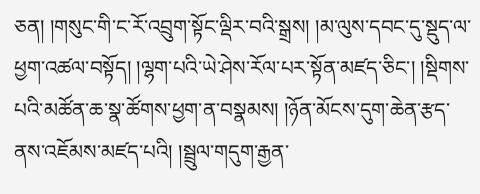ཅན། །གསུང་གི་ང་རོ་འབྲུག་སྟོང་ལྡིར་བའི་སྒྲས། །མ་ལུས་དབང་དུ་སྡུད་ལ་ཕྱག་འཚལ་བསྟོད། །ལྷག་པའི་ཡེ་ཤེས་རོལ་པར་སྟོན་མཛད་ཅིང་། །སྡིགས་པའི་མཚོན་ཆ་སྣ་ཚོགས་ཕྱག་ན་བསྣམས། །ཉོན་མོངས་དུག་ཆེན་རྩད་ནས་འཇོམས་མཛད་པའི། །སྦྲུལ་གདུག་རྒྱན་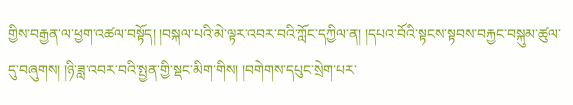གྱིས་བརྒྱན་ལ་ཕྱག་འཚལ་བསྟོད། །བསྐལ་པའི་མེ་ལྟར་འབར་བའི་ཀློང་དཀྱིལ་ན། །དཔའ་བོའི་སྟངས་སྟབས་བརྐྱང་བསྐུམ་ཚུལ་དུ་བཞུགས། །ཉི་ཟླ་འབར་བའི་སྤྱན་གྱི་སྡང་མིག་གིས། །བགེགས་དཔུང་སྲེག་པར་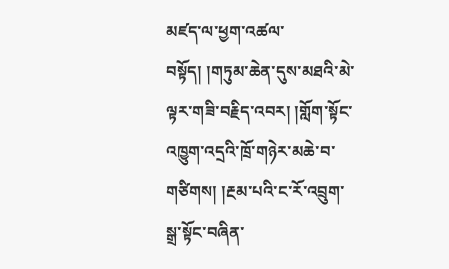མཛད་ལ་ཕྱག་འཚལ་བསྟོད། །གཏུམ་ཆེན་དུས་མཐའི་མེ་ལྟར་གཟི་བརྗིད་འབར། །གློག་སྟོང་འཁྱུག་འདྲའི་ཁྲོ་གཉེར་མཆེ་བ་གཙིགས། །རྔམ་པའི་ང་རོ་འབྲུག་སྒྲ་སྟོང་བཞིན་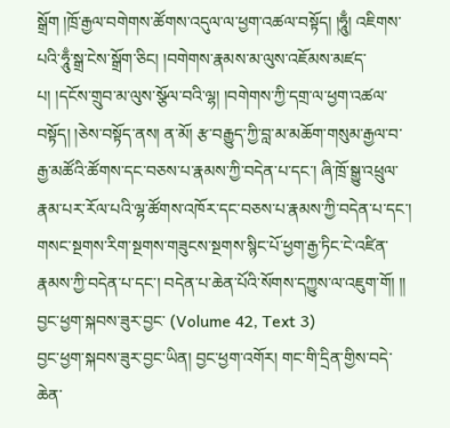སྒྲོག །ཁྲོ་རྒྱལ་བགེགས་ཚོགས་འདུལ་ལ་ཕྱག་འཚལ་བསྟོད། །ཧཱུྃ། འཇིགས་པའི་ཧཱུྃ་སྒྲ་ངེས་སྒྲོག་ཅིང། །བགེགས་རྣམས་མ་ལུས་འཇོམས་མཛད་པ། །དངོས་གྲུབ་མ་ལུས་སྩོལ་བའི་ལྷ། །བགེགས་ཀྱི་དགྲ་ལ་ཕྱག་འཚལ་བསྟོད། །ཅེས་བསྟོད་ནས། ན་མོ། རྩ་བརྒྱུད་ཀྱི་བླ་མ་མཆོག་གསུམ་རྒྱལ་བ་རྒྱ་མཚོའི་ཚོགས་དང་བཅས་པ་རྣམས་ཀྱི་བདེན་པ་དང་། ཞི་ཁྲོ་སྒྱུ་འཕྲུལ་རྣམ་པར་རོལ་པའི་ལྷ་ཚོགས་འཁོར་དང་བཅས་པ་རྣམས་ཀྱི་བདེན་པ་དང་། གསང་སྔགས་རིག་སྔགས་གཟུངས་སྔགས་སྙིང་པོ་ཕྱག་རྒྱ་ཏིང་ངེ་འཛིན་རྣམས་ཀྱི་བདེན་པ་དང་། བདེན་པ་ཆེན་པོའི་སོགས་དཀྱུས་ལ་འཇུག་གོ། །།
བྱང་ཕྱག་སྐབས་ཟུར་བྱང་ (Volume 42, Text 3)
བྱང་ཕྱག་སྐབས་ཟུར་བྱང་ཡིན། བྱང་ཕྱག་འགོར། གང་གི་དྲིན་གྱིས་བདེ་ཆེན་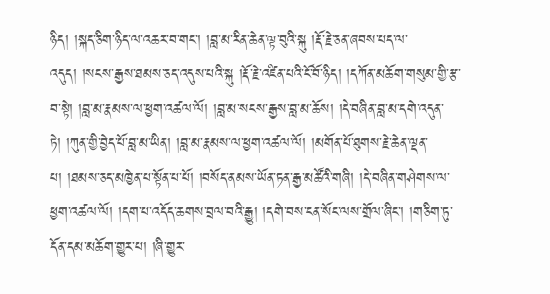ཉིད། །སྐད་ཅིག་ཉིད་ལ་འཆར་བ་གང་། །བླ་མ་རིན་ཆེན་ལྟ་བུའི་སྐུ །རྡོ་རྗེ་ཅན་ཞབས་པད་ལ་འདུད། །སངས་རྒྱས་ཐམས་ཅད་འདུས་པའི་སྐུ །རྡོ་རྗེ་འཛིན་པའི་ངོ་བོ་ཉིད། །དཀོན་མཆོག་གསུམ་གྱི་རྩ་བ་སྟེ། །བླ་མ་རྣམས་ལ་ཕྱག་འཚལ་ལོ། །བླ་མ་སངས་རྒྱས་བླ་མ་ཆོས། །དེ་བཞིན་བླ་མ་དགེ་འདུན་ཏེ། །ཀུན་གྱི་བྱེད་པོ་བླ་མ་ཡིན། །བླ་མ་རྣམས་ལ་ཕྱག་འཚལ་ལོ། །མགོན་པོ་ཐུགས་རྗེ་ཆེན་ལྡན་པ། །ཐམས་ཅད་མཁྱེན་པ་སྟོན་པ་པོ། །བསོད་ནམས་ཡོན་ཏན་རྒྱ་མཚོའི་གཞི། །དེ་བཞིན་གཤེགས་ལ་ཕྱག་འཚལ་ལོ། །དག་པ་འདོད་ཆགས་བྲལ་བའི་རྒྱུ། །དགེ་བས་ངན་སོང་ལས་གྲོལ་ཞིང་། །གཅིག་ཏུ་དོན་དམ་མཆོག་གྱུར་པ། །ཞི་གྱུར་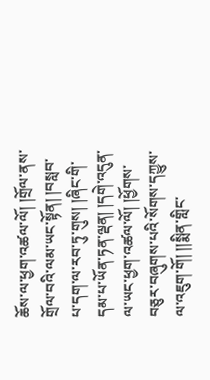ཆོས་ལ་ཕྱག་འཚལ་ལོ། །གྲོལ་ནས་གྲོལ་བའི་ལམ་ཡང་སྟོན། །བསླབ་པ་དག་ལ་རབ་ཏུ་གུས། །ཞིང་གི་དམ་པ་ཡོན་ཏན་ལྡན། །དགེ་འདུན་ལ་ཡང་ཕྱག་འཚལ་ལོ། །ཕྱོགས་བཅུར་བཞུགས་པའི་སོགས་དཀྱུས་ལ་འཇུག་གོ། །།སྨིན་གླིང་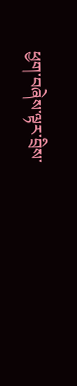ཕྱག་བཞེས་ལྟར་བྲིས་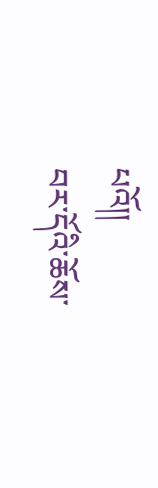པའོ།།
བར་དོའི་ཆོས་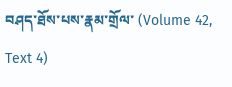བཤད་ཐོས་པས་རྣམ་གྲོལ་ (Volume 42, Text 4)